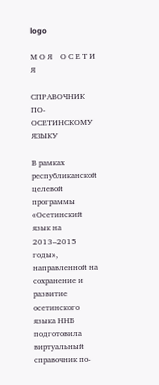logo

М О Я    О С Е Т И Я

СПРАВОЧНИК ПО-ОСЕТИНСКОМУ ЯЗЫКУ

В рамках республиканской целевой программы «Осетинский язык на 2013–2015 годы», направленной на сохранение и развитие осетинского языка ННБ подготовила виртуальный справочник по-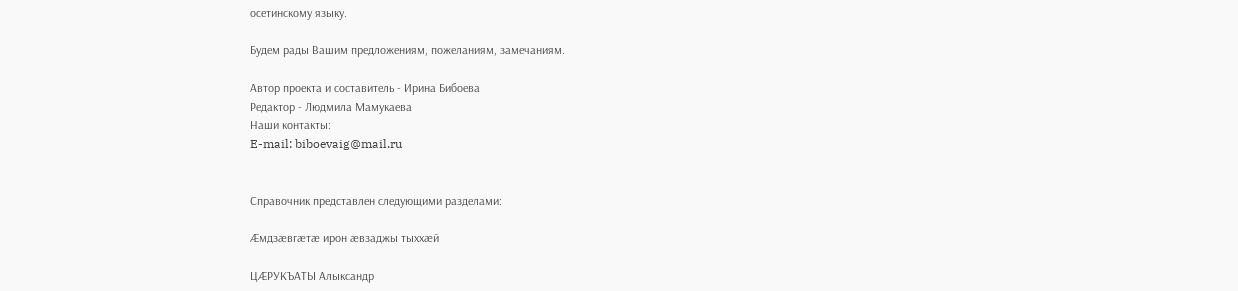осетинскому языку.

Будем рады Вашим предложениям, пожеланиям, замечаниям.

Автор проекта и составитель - Ирина Бибоева
Редактор - Людмила Мамукаева
Наши контакты:
E-mail: biboevaig@mail.ru


Справочник представлен следующими разделами:

Æмдзæвгæтæ ирон æвзаджы тыххæй

ЦÆРУКЪАТЫ Алыксандр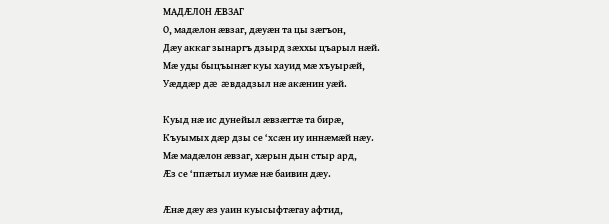МАДÆЛОН ÆВЗАГ
О, мадæлон æвзаг, дæуæн та цы зæгъон,
Дæу аккаг зынаргъ дзырд зæххы цъарыл нæй.
Мæ уды быцъынæг куы хауид мæ хъуырæй,
Уæддæр дæ æвдадзыл нæ акæнин уæй.

Куыд нæ ис дунейыл æвзæгтæ та бирæ,
Къуымых дæр дзы се ‘хсæн иу иннæмæй нæу.
Мæ мадæлон æвзаг, хæрын дын стыр ард,
Æз се ‘ппæтыл иумæ нæ баивин дæу.

Æнæ дæу æз уаин куысыфтæгау афтид,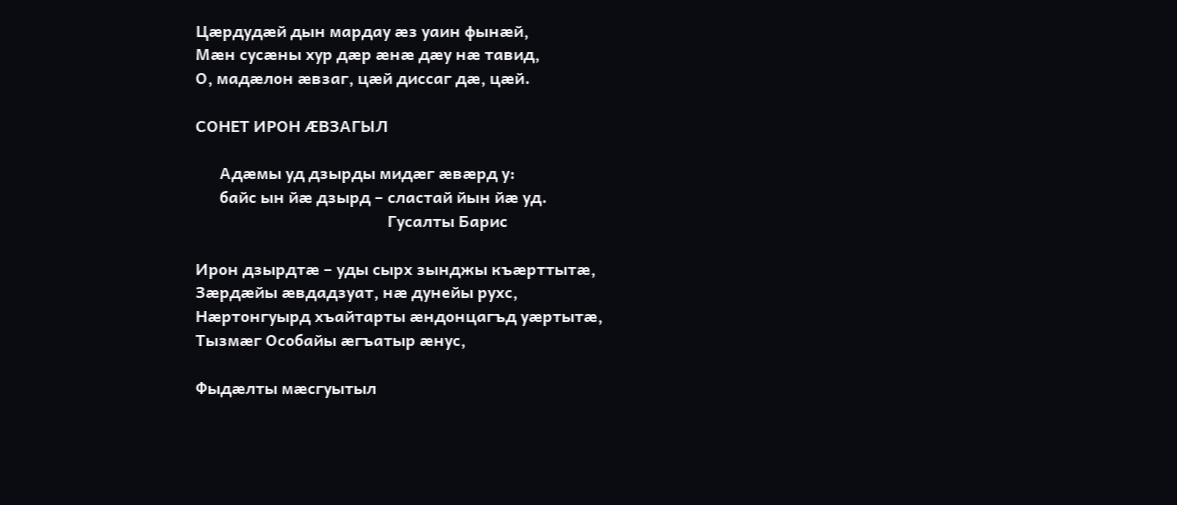Цæрдудæй дын мардау æз уаин фынæй,
Мæн сусæны хур дæр æнæ дæу нæ тавид,
О, мадæлон æвзаг, цæй диссаг дæ, цæй.

СОНЕТ ИРОН ÆВЗАГЫЛ

      Адæмы уд дзырды мидæг æвæрд у:
      байс ын йæ дзырд – сластай йын йæ уд.
                                                Гусалты Барис

Ирон дзырдтæ – уды сырх зынджы къæрттытæ,
Зæрдæйы æвдадзуат, нæ дунейы рухс,
Нæртонгуырд хъайтарты æндонцагъд уæртытæ,
Тызмæг Особайы æгъатыр æнус,

Фыдæлты мæсгуытыл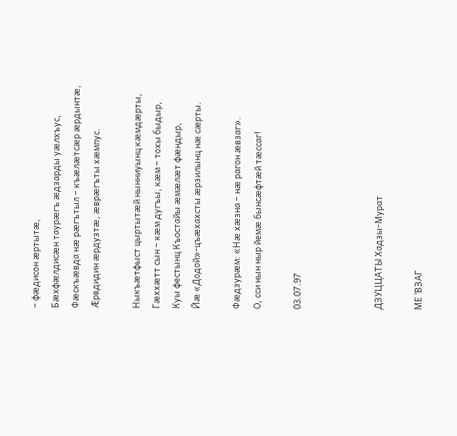– фæдисон æртытæ,
Бæхфæлдисæн таурæгъ æдзарды уæлхъус,
Фæскъæвда нæ рæгътыл – къæлæтсæр æрдынтæ,
Æрвдидин æрдузтæ, æврæгъты хæмпус.

Ныкъæтфыст цыртытæй нынниуынц кæмдæрты,
Гæххæтт сын – кæм дугъы, кæм – тохы быдыр,
Куы фестынц Къостайы æмæлæт фæндыр,
Йæ «Додой»-цъæхахсты æрзилынц нæ сæрты.

Фæдзурæм: «Нæ хæзна – нæ рагон æвзаг».
О, сси нын ныр йемæ бынсæфтæй тæссаг!

03.07.97



ДЗУЦЦАТЫ Хадзы-Мурат

МЕ ‘ВЗАГ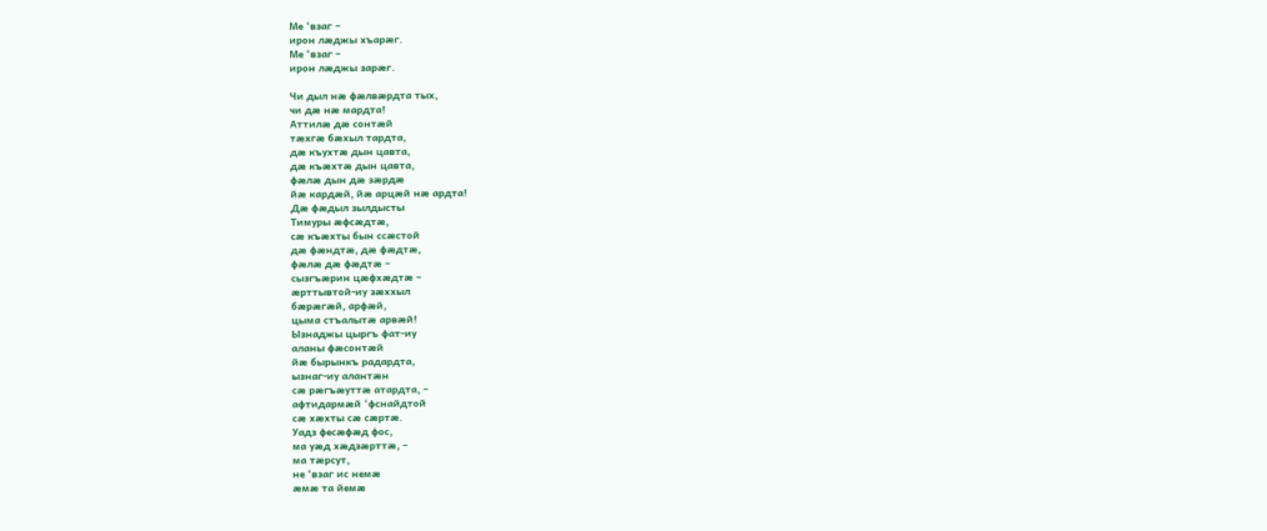Ме ‘взаг –
ирон лæджы хъарæг.
Ме ‘взаг –
ирон лæджы зарæг.

Чи дыл нæ фæлвæрдта тых,
чи дæ нæ мардта!
Аттилæ дæ сонтæй
тæхгæ бæхыл тардта,
дæ къухтæ дын цавта,
дæ къæхтæ дын цавта,
фæлæ дын дæ зæрдæ
йæ кардæй, йæ арцæй нæ ардта!
Дæ фæдыл зылдысты
Тимуры æфсæдтæ,
сæ къæхты бын ссæстой
дæ фæндтæ, дæ фæдтæ,
фæлæ дæ фæдтæ –
сызгъæрин цæфхæдтæ –
æрттывтой-иу зæххыл
бæрæгæй, арфæй,
цыма стъалытæ арвæй!
Ызнаджы цыргъ фат-иу
аланы фæсонтæй
йæ бырынкъ радардта,
ызнаг-иу алантæн
сæ рæгъæуттæ атардта, –
афтидармæй ‘фснайдтой
сæ хæхты сæ сæртæ.
Уадз фесæфæд фос,
ма уæд хæдзæрттæ, –
ма тæрсут,
не ‘взаг ис немæ
æмæ та йемæ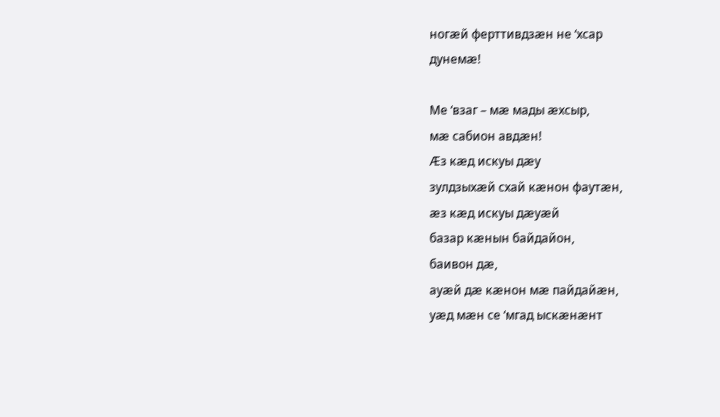ногæй ферттивдзæн не ‘хсар
дунемæ!

Ме ‘взаг – мæ мады æхсыр,
мæ сабион авдæн!
Æз кæд искуы дæу
зулдзыхæй схай кæнон фаутæн,
æз кæд искуы дæуæй
базар кæнын байдайон,
баивон дæ,
ауæй дæ кæнон мæ пайдайæн,
уæд мæн се ‘мгад ыскæнæнт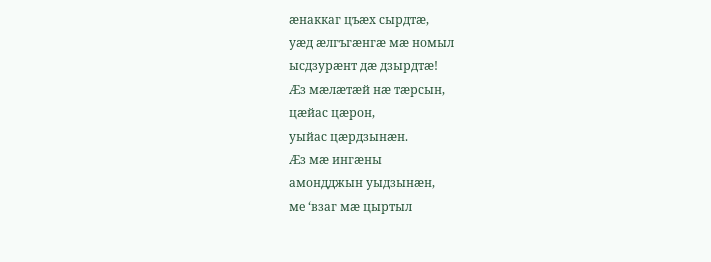æнаккаг цъæх сырдтæ,
уæд æлгъгæнгæ мæ номыл
ысдзурæнт дæ дзырдтæ!
Æз мæлæтæй нæ тæрсын,
цæйас цæрон,
уыйас цæрдзынæн.
Æз мæ ингæны
амондджын уыдзынæн,
ме ‘взаг мæ цыртыл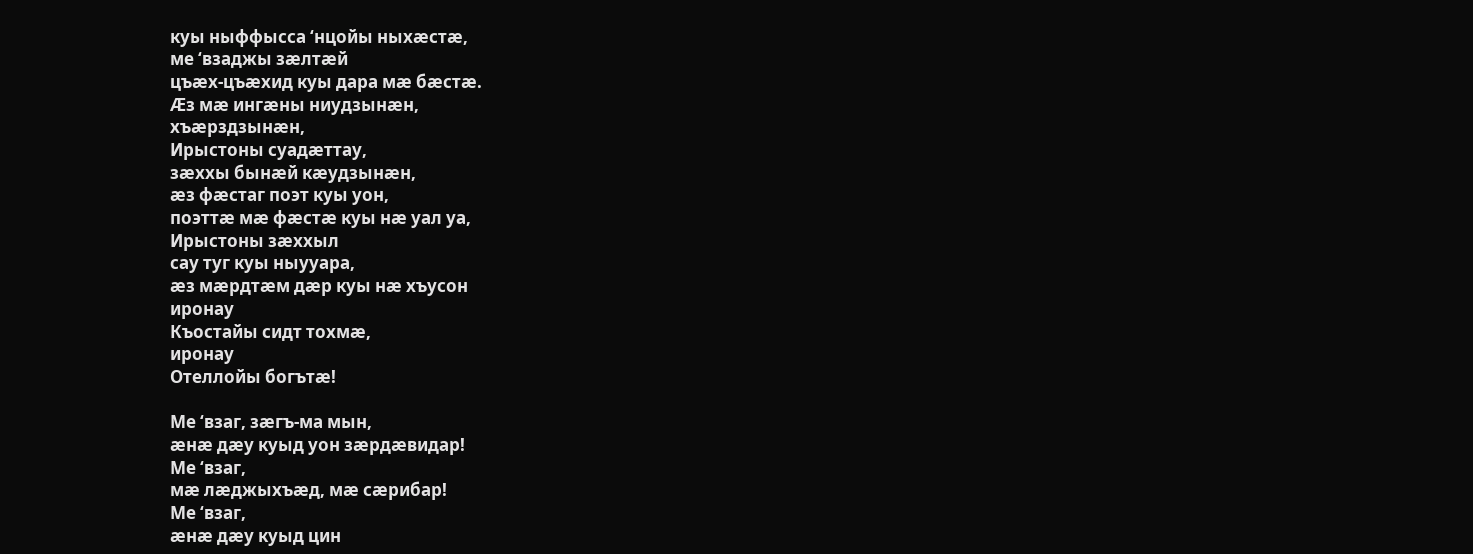куы ныффысса ‘нцойы ныхæстæ,
ме ‘взаджы зæлтæй
цъæх-цъæхид куы дара мæ бæстæ.
Æз мæ ингæны ниудзынæн,
хъæрздзынæн,
Ирыстоны суадæттау,
зæххы бынæй кæудзынæн,
æз фæстаг поэт куы уон,
поэттæ мæ фæстæ куы нæ уал уа,
Ирыстоны зæххыл
сау туг куы ныууара,
æз мæрдтæм дæр куы нæ хъусон
иронау
Къостайы сидт тохмæ,
иронау
Отеллойы богътæ!

Ме ‘взаг, зæгъ-ма мын,
æнæ дæу куыд уон зæрдæвидар!
Ме ‘взаг,
мæ лæджыхъæд, мæ сæрибар!
Ме ‘взаг,
æнæ дæу куыд цин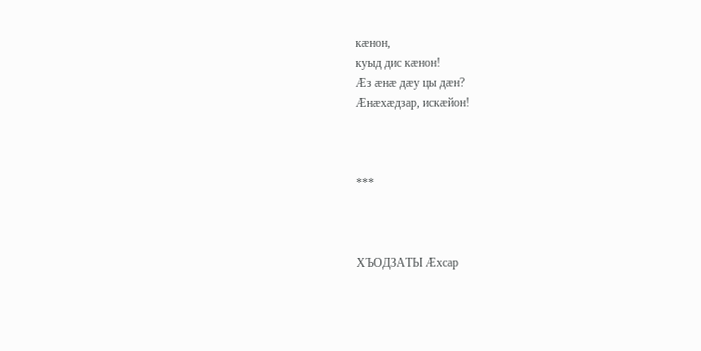кæнон,
куыд дис кæнон!
Æз æнæ дæу цы дæн?
Æнæхæдзар, искæйон!



***



ХЪОДЗАТЫ Æхсар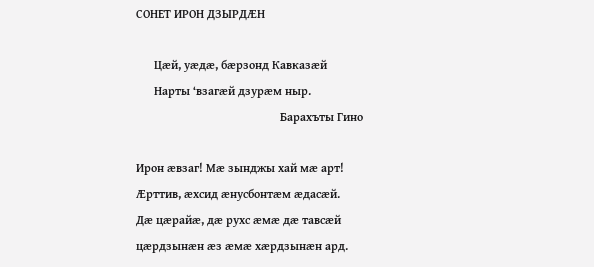СОНЕТ ИРОН ДЗЫРДÆН

      Цæй, уæдæ, бæрзонд Кавказæй
      Нарты ‘взагæй дзурæм ныр.
                                                Барахъты Гино

Ирон æвзаг! Мæ зынджы хай мæ арт!
Æрттив, æхсид æнусбонтæм æдасæй.
Дæ цæрайæ, дæ рухс æмæ дæ тавсæй
цæрдзынæн æз æмæ хæрдзынæн ард.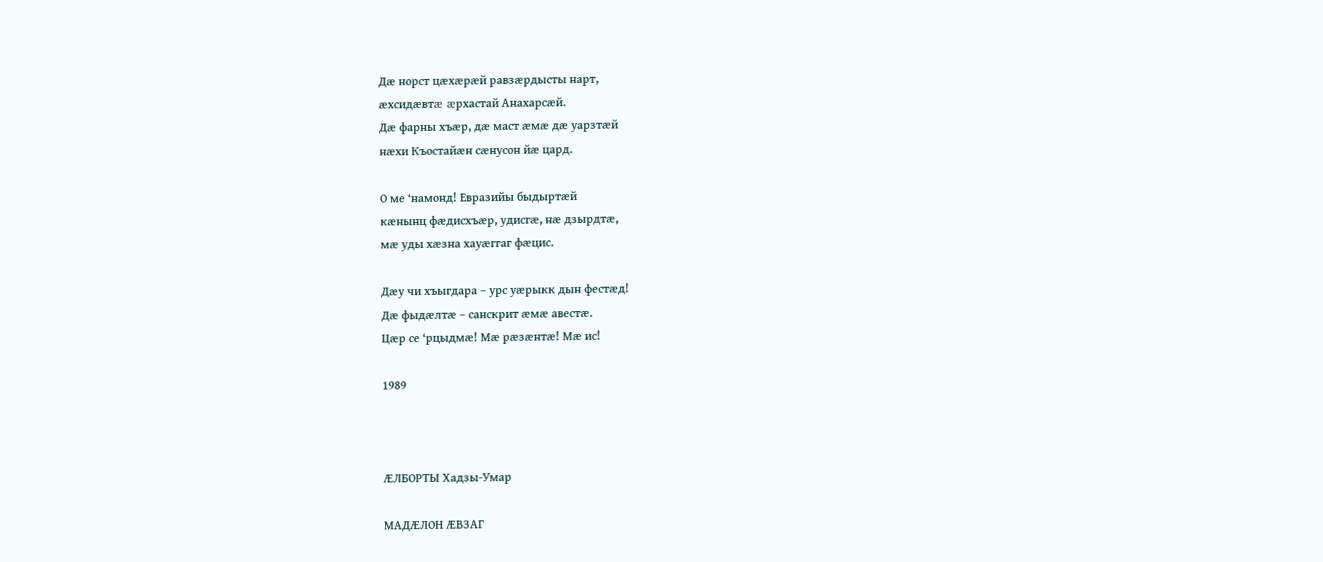Дæ норст цæхæрæй равзæрдысты нарт,
æхсидæвтæ æрхастай Анахарсæй.
Дæ фарны хъæр, дæ маст æмæ дæ уарзтæй
нæхи Къостайæн сæнусон йæ цард.

О ме ‘намонд! Евразийы быдыртæй
кæнынц фæдисхъæр, удисгæ, нæ дзырдтæ,
мæ уды хæзна хауæггаг фæцис.

Дæу чи хъыгдара – урс уæрыкк дын фестæд!
Дæ фыдæлтæ – санскрит æмæ авестæ.
Цæр се ‘рцыдмæ! Мæ рæзæнтæ! Мæ ис!

1989



ÆЛБОРТЫ Хадзы-Умар

МАДÆЛОН ÆВЗАГ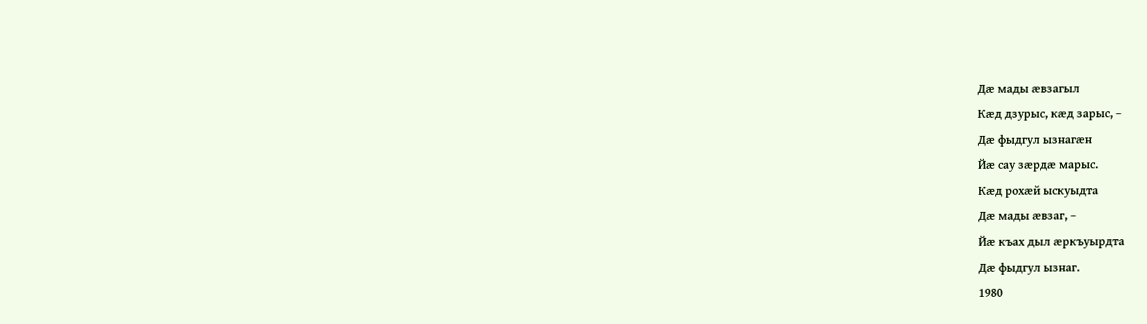Дæ мады æвзагыл
Кæд дзурыс, кæд зарыс, –
Дæ фыдгул ызнагæн
Йæ сау зæрдæ марыс.
Кæд рохæй ыскуыдта
Дæ мады æвзаг, –
Йæ къах дыл æркъуырдта
Дæ фыдгул ызнаг.
1980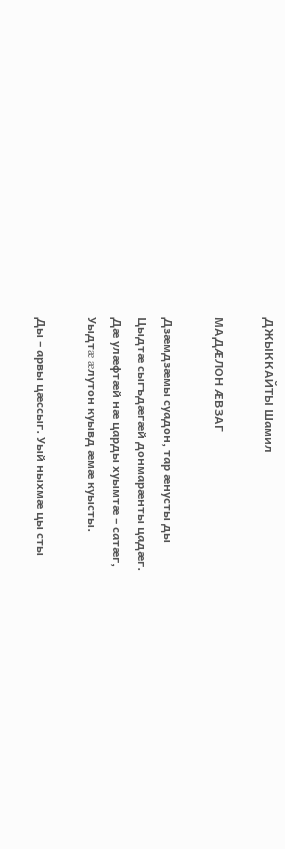ДЖЫККАЙТЫ Шамил

МАДÆЛОН ÆВЗАГ

Дзæмдзæмы суадон, тар æнусты ды
Цыдтæ сыгъдæгæй донмарæнты цадæг.
Дæ улæфтæй нæ царды хуымтæ – сатæг,
Уыдтæ æлутон куывд æмæ куысты.

Ды – арвы цæссыг. Уый ныхмæ цы сты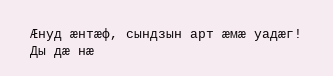Æнуд æнтæф, сындзын арт æмæ уадæг!
Ды дæ нæ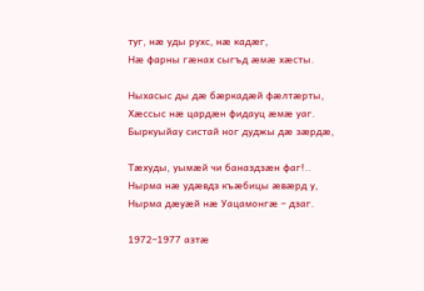туг, нæ уды рухс, нæ кадæг,
Нæ фарны гæнах сыгъд æмæ хæсты.

Ныхасыс ды дæ бæркадæй фæлтæрты,
Хæссыс нæ цардæн фидауц æмæ уаг.
Быркуыйау систай ног дуджы дæ зæрдæ,

Тæхуды, уымæй чи баназдзæн фаг!..
Нырма нæ удæвдз къæбицы æвæрд у,
Нырма дæуæй нæ Уацамонгæ – дзаг.

1972–1977 азтæ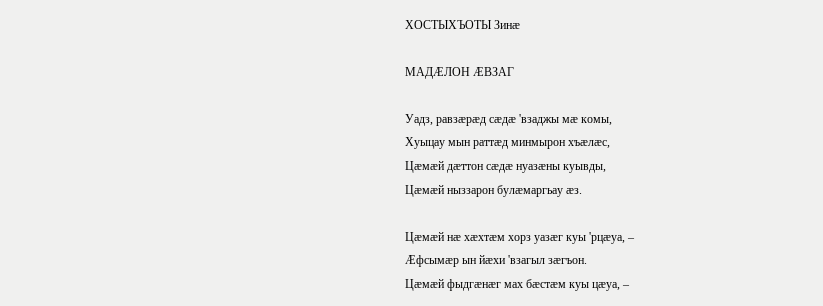ХОСТЫХЪОТЫ Зинæ

МАДÆЛОН ÆВЗАГ

Уадз, равзæрæд сæдæ 'взаджы мæ комы,
Хуыцау мын раттæд минмырон хъæлæс,
Цæмæй дæттон сæдæ нуазæны куывды,
Цæмæй ныззарон булæмаргьау æз.

Цæмæй нæ хæхтæм хорз уазæг куы 'рцæуа, –
Æфсымæр ын йæхи 'взагыл зæгъон.
Цæмæй фыдгæнæг мах бæстæм куы цæуа, –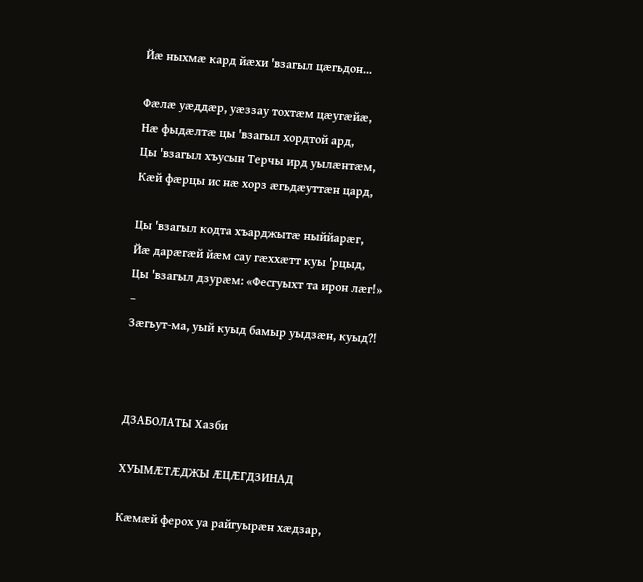Йæ ныхмæ кард йæхи 'взагыл цæгьдон...

Фæлæ уæддæр, уæззау тохтæм цæугæйæ,
Нæ фыдæлтæ цы 'взагыл хордтой ард,
Цы 'взагыл хъусын Терчы ирд уылæнтæм,
Кæй фæрцы ис нæ хорз æгьдæуттæн цард,

Цы 'взагыл кодта хъарджытæ ныййарæг,
Йæ дарæгæй йæм сау гæххæтт куы 'рцыд,
Цы 'взагыл дзурæм: «Фесгуыхт та ирон лæг!» –
Зæгьут-ма, уый куыд бамыр уыдзæн, куыд?!



ДЗАБОЛАТЫ Хазби

ХУЫМÆТÆДЖЫ ÆЦÆГДЗИНАД

Кæмæй ферох уа райгуырæн хæдзар,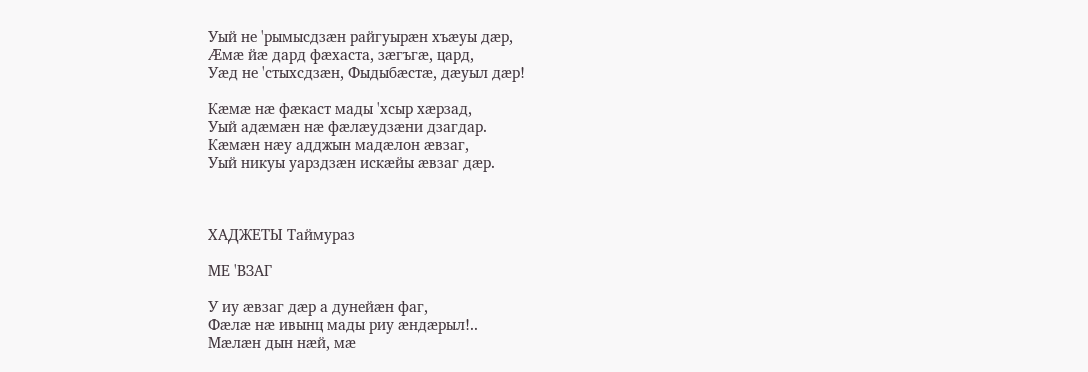Уый не 'рымысдзæн райгуырæн хъæуы дæр,
Æмæ йæ дард фæхаста, зæгъгæ, цард,
Уæд не 'стыхсдзæн, Фыдыбæстæ, дæуыл дæр!

Кæмæ нæ фæкаст мады 'хсыр хæрзад,
Уый адæмæн нæ фæлæудзæни дзагдар.
Кæмæн нæу адджын мадæлон æвзаг,
Уый никуы уарздзæн искæйы æвзаг дæр.



ХАДЖЕТЫ Таймураз

МЕ 'ВЗАГ

У иу æвзаг дæр а дунейæн фаг,
Фæлæ нæ ивынц мады риу æндæрыл!..
Мæлæн дын нæй, мæ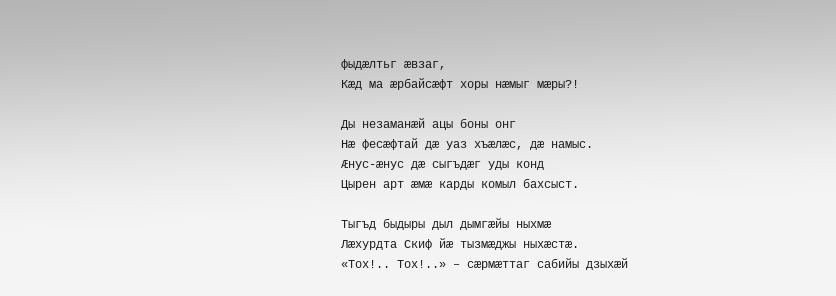фыдæлтьг æвзаг,
Кæд ма æрбайсæфт хоры нæмыг мæры?!

Ды незаманæй ацы боны онг
Нæ фесæфтай дæ уаз хъæлæс, дæ намыс.
Æнус-æнус дæ сыгъдæг уды конд
Цырен арт æмæ карды комыл бахсыст.

Тыгъд быдыры дыл дымгæйы ныхмæ
Лæхурдта Скиф йæ тызмæджы ныхæстæ.
«Тох!.. Тох!..» – сæрмæттаг сабийы дзыхæй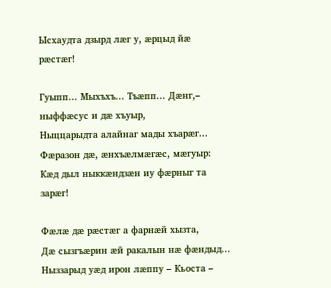Ысхаудта дзырд лæг у, æрцыд йæ рæстæг!

Гуыпп... Мыхъхъ... Тъæпп... Дæнг,–
ныффæсус и дæ хъуыр,
Ныццарыдта алайнаг мады хъарæг...
Фæразон дæ, æнхъæлмæгæс, мæгуыр:
Кæд дыл ныккæндзæн иу фæрныг та зарæг!

Фæлæ дæ рæстæг а фарнæй хызта,
Дæ сызгъæрин æй ракалын нæ фæндыд...
Ныззарыд уæд ирон лæппу – Кьоста –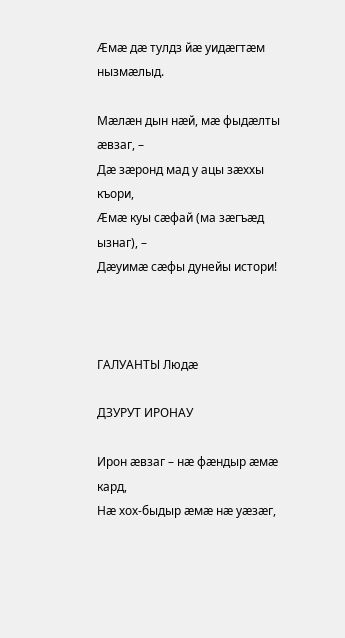Æмæ дæ тулдз йæ уидæгтæм нызмæлыд.

Мæлæн дын нæй, мæ фыдæлты æвзаг, –
Дæ зæронд мад у ацы зæххы къори,
Æмæ куы сæфай (ма зæгъæд ызнаг), –
Дæуимæ сæфы дунейы истори!



ГАЛУАНТЫ Людæ

ДЗУРУТ ИРОНАУ

Ирон æвзаг – нæ фæндыр æмæ кард,
Нæ хох-быдыр æмæ нæ уæзæг,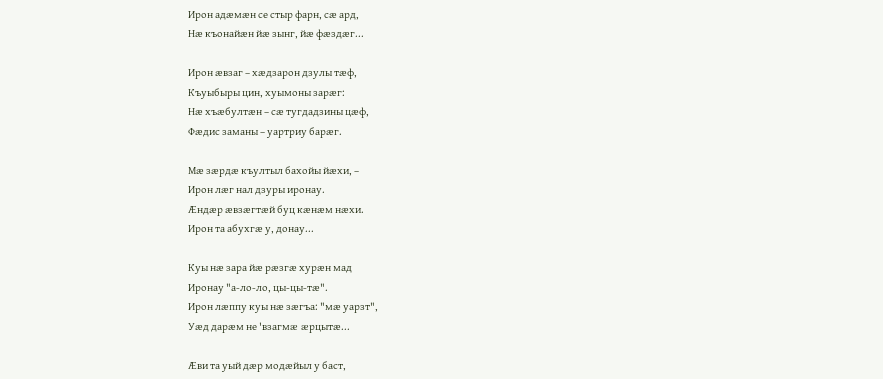Ирон адæмæн се стыр фарн, сæ ард,
Нæ къонайæн йæ зынг, йæ фæздæг...

Ирон æвзаг – хæдзарон дзулы тæф,
Къуыбыры цин, хуымоны зарæг:
Нæ хъæбултæн – сæ тугдадзины цæф,
Фæдис заманы – уартриу барæг.

Мæ зæрдæ къултыл бахойы йæхи, –
Ирон лæг нал дзуры иронау.
Æндæр æвзæгтæй буц кæнæм нæхи.
Ирон та абухгæ у, донау...

Куы нæ зара йæ рæзгæ хурæн мад
Иронау "а-ло-ло, цы-цы-тæ".
Ирон лæппу куы нæ зæгъа: "мæ уарзт",
Уæд дарæм не 'взагмæ æрцытæ...

Æви та уый дæр модæйыл у баст,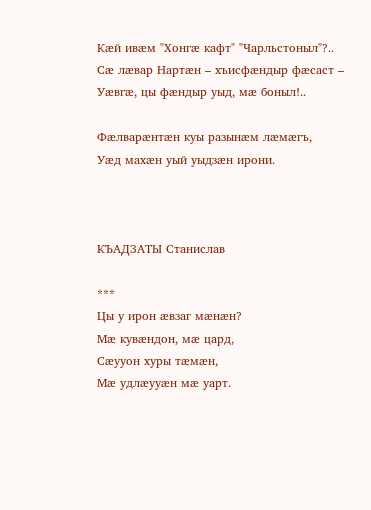Кæй ивæм "Хонгæ кафт" "Чарльстоныл"?..
Сæ лæвар Нартæн – хъисфæндыр фæсаст –
Уæвгæ, цы фæндыр уыд, мæ боныл!..

Фæлварæнтæн куы разынæм лæмæгъ,
Уæд махæн уый уыдзæн ирони.



КЪАДЗАТЫ Станислав

***
Цы у ирон æвзаг мæнæн?
Мæ кувæндон, мæ цард,
Сæууон хуры тæмæн,
Мæ удлæууæн мæ уарт.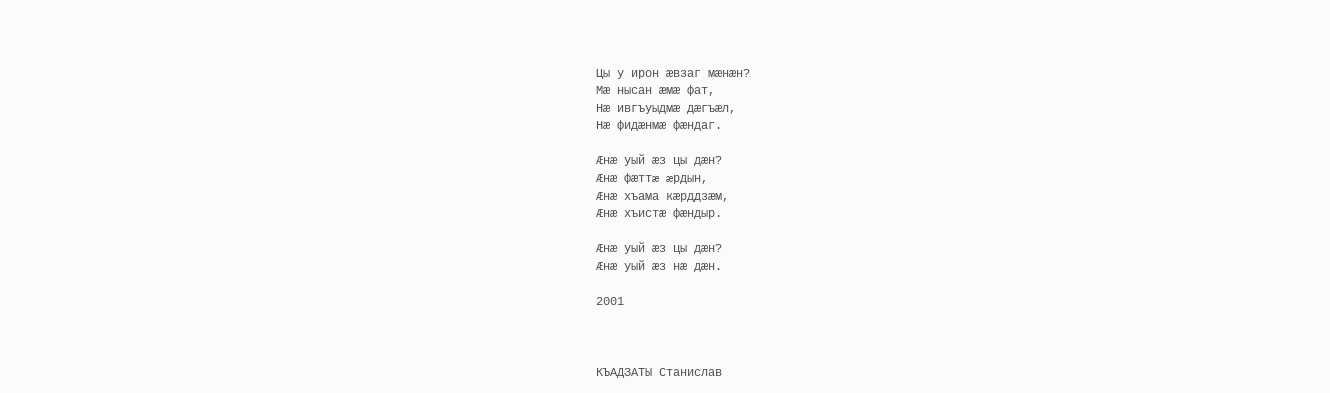Цы у ирон æвзаг мæнæн?
Мæ нысан æмæ фат,
Нæ ивгъуыдмæ дæгъæл,
Нæ фидæнмæ фæндаг.

Æнæ уый æз цы дæн?
Æнæ фæттæ æрдын,
Æнæ хъама кæрддзæм,
Æнæ хъистæ фæндыр.

Æнæ уый æз цы дæн?
Æнæ уый æз нæ дæн.

2001



КЪАДЗАТЫ Станислав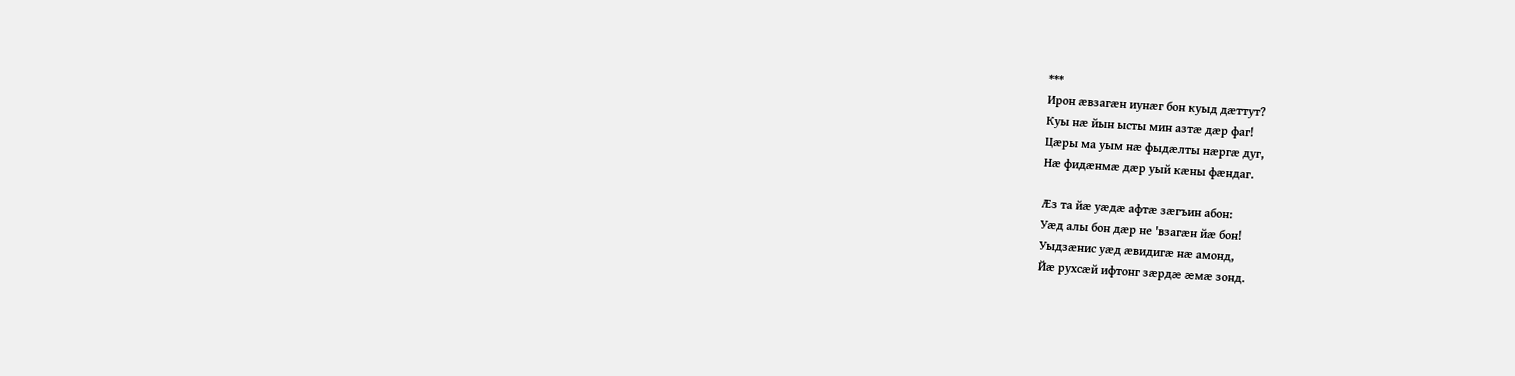***
Ирон æвзагæн иунæг бон куыд дæттут?
Куы нæ йын ысты мин азтæ дæр фаг!
Цæры ма уым нæ фыдæлты нæргæ дуг,
Нæ фидæнмæ дæр уый кæны фæндаг.

Æз та йæ уæдæ афтæ зæгъин абон:
Уæд алы бон дæр не 'взагæн йæ бон!
Уыдзæнис уæд æвидигæ нæ амонд,
Йæ рухсæй ифтонг зæрдæ æмæ зонд.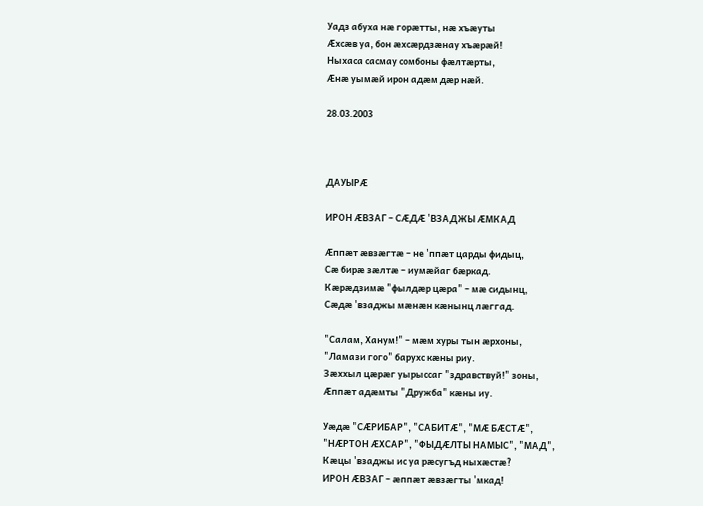Уадз абуха нæ горæтты, нæ хъæуты
Æхсæв уа, бон æхсæрдзæнау хъæрæй!
Ныхаса сасмау сомбоны фæлтæрты,
Æнæ уымæй ирон адæм дæр нæй.

28.03.2003



ДАУЫРÆ

ИРОН ÆВЗАГ – СÆДÆ 'ВЗАДЖЫ ÆМКАД

Æппæт æвзæгтæ – не 'ппæт царды фидыц,
Сæ бирæ зæлтæ – иумæйаг бæркад.
Кæрæдзимæ "фылдæр цæра" – мæ сидынц,
Сæдæ 'взаджы мæнæн кæнынц лæггад.

"Салам, Ханум!" – мæм хуры тын æрхоны,
"Ламази гого" барухс кæны риу.
Зæххыл цæрæг уырыссаг "здравствуй!" зоны,
Æппæт адæмты "Дружба" кæны иу.

Уæдæ "СÆРИБАР", "САБИТÆ", "МÆ БÆСТÆ",
"НÆРТОН ÆХСАР", "ФЫДÆЛТЫ НАМЫС", "МАД",
Кæцы 'взаджы ис уа рæсугъд ныхæстæ?
ИРОН ÆВЗАГ – æппæт æвзæгты 'мкад!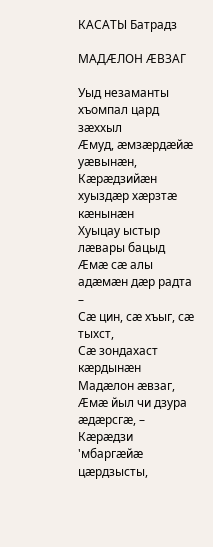КАСАТЫ Батрадз

МАДÆЛОН ÆВЗАГ

Уыд незаманты хъомпал цард зæххыл
Æмуд, æмзæрдæйæ уæвынæн,
Кæрæдзийæн хуыздæр хæрзтæ кæнынæн
Хуыцау ыстыр лæвары бацыд
Æмæ сæ алы адæмæн дæр радта –
Сæ цин, сæ хъыг, сæ тыхст,
Сæ зондахаст кæрдынæн
Мадæлон æвзаг,
Æмæ йыл чи дзура æдæрсгæ, –
Кæрæдзи 'мбаргæйæ цæрдзысты,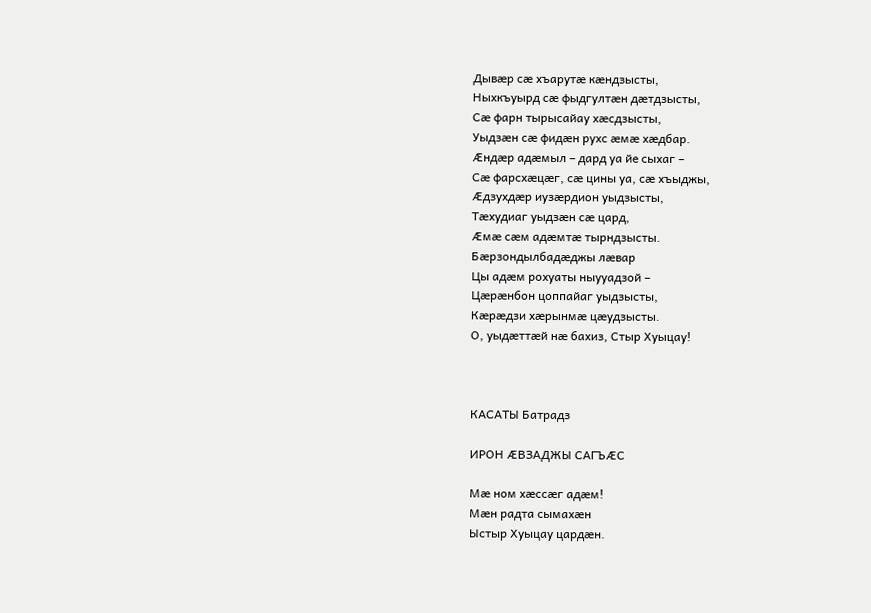Дывæр сæ хъарутæ кæндзысты,
Ныхкъуырд сæ фыдгултæн дæтдзысты,
Сæ фарн тырысайау хæсдзысты,
Уыдзæн сæ фидæн рухс æмæ хæдбар.
Æндæр адæмыл – дард уа йе сыхаг –
Сæ фарсхæцæг, сæ цины уа, сæ хъыджы,
Æдзухдæр иузæрдион уыдзысты,
Тæхудиаг уыдзæн сæ цард,
Æмæ сæм адæмтæ тырндзысты.
Бæрзондылбадæджы лæвар
Цы адæм рохуаты ныууадзой –
Цæрæнбон цоппайаг уыдзысты,
Кæрæдзи хæрынмæ цæудзысты.
О, уыдæттæй нæ бахиз, Стыр Хуыцау!



КАСАТЫ Батрадз

ИРОН ÆВЗАДЖЫ САГЪÆС

Мæ ном хæссæг адæм!
Мæн радта сымахæн
Ыстыр Хуыцау цардæн.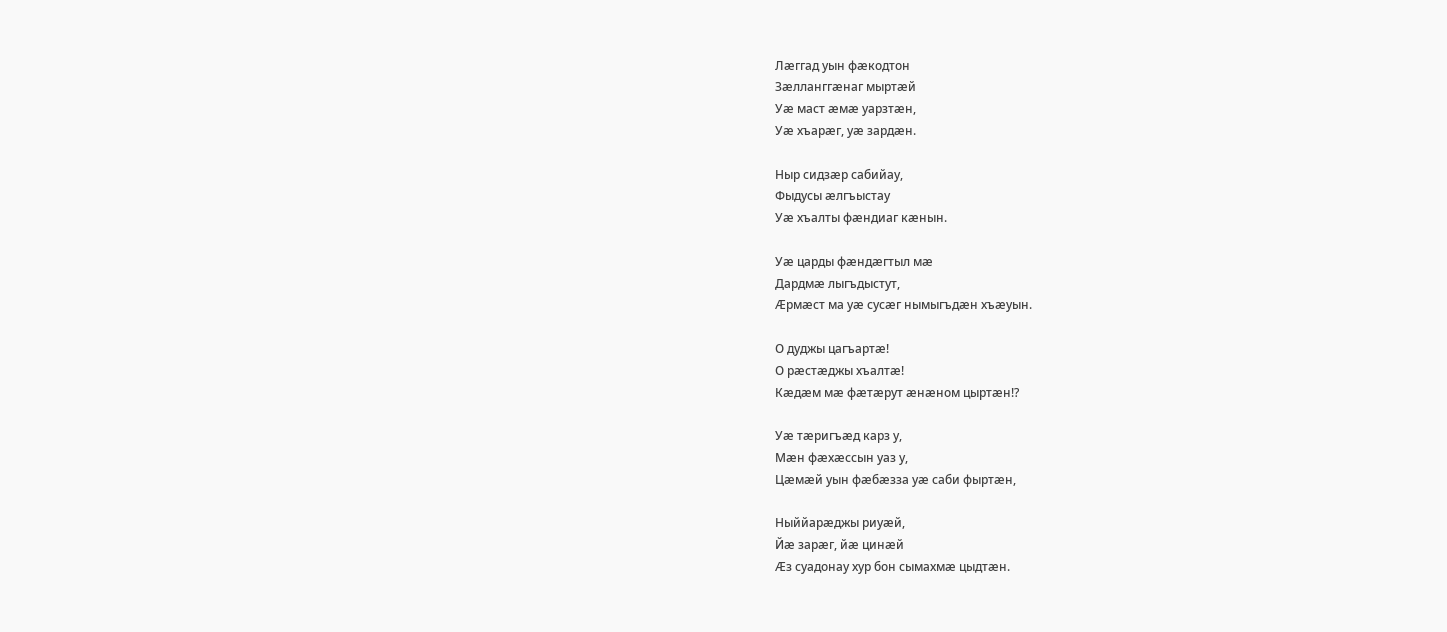Лæггад уын фæкодтон
Зæлланггæнаг мыртæй
Уæ маст æмæ уарзтæн,
Уæ хъарæг, уæ зардæн.

Ныр сидзæр сабийау,
Фыдусы æлгъыстау
Уæ хъалты фæндиаг кæнын.

Уæ царды фæндæгтыл мæ
Дардмæ лыгъдыстут,
Æрмæст ма уæ сусæг нымыгъдæн хъæуын.

О дуджы цагъартæ!
О рæстæджы хъалтæ!
Кæдæм мæ фæтæрут æнæном цыртæн!?

Уæ тæригъæд карз у,
Мæн фæхæссын уаз у,
Цæмæй уын фæбæзза уæ саби фыртæн,

Ныййарæджы риуæй,
Йæ зарæг, йæ цинæй
Æз суадонау хур бон сымахмæ цыдтæн.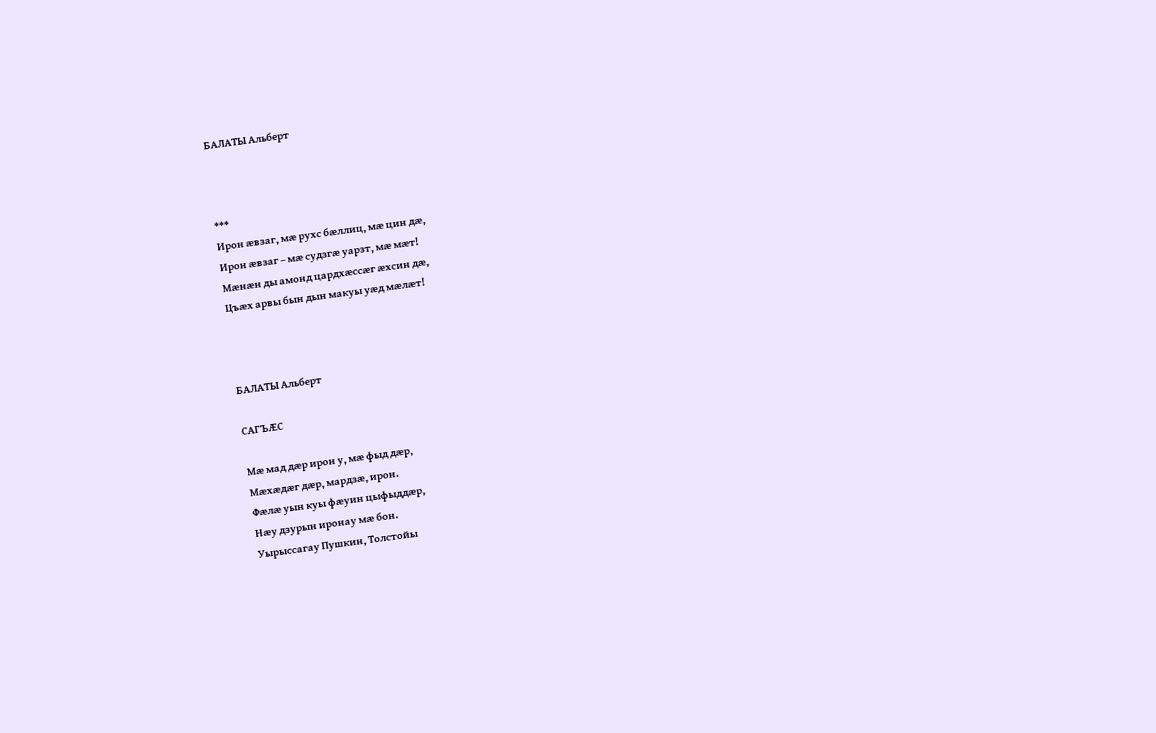БАЛАТЫ Альберт



***
Ирон æвзаг, мæ рухс бæллиц, мæ цин дæ,
Ирон æвзаг – мæ судзгæ уарзт, мæ мæт!
Мæнæн ды амонд цардхæссæг æхсин дæ,
Цъæх арвы бын дын макуы уæд мæлæт!



БАЛАТЫ Альберт

САГЪÆС

Мæ мад дæр ирон у, мæ фыд дæр,
Мæхæдæг дæр, мардзæ, ирон.
Фæлæ уын куы фæуин цыфыддæр,
Нæу дзурын иронау мæ бон.
Уырыссагау Пушкин, Толстойы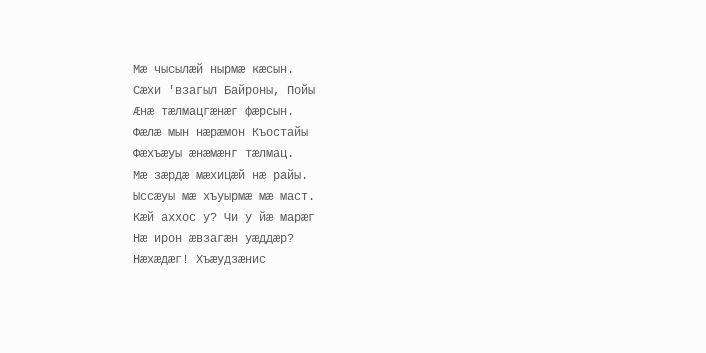Мæ чысылæй нырмæ кæсын.
Сæхи 'взагыл Байроны, Пойы
Æнæ тæлмацгæнæг фæрсын.
Фæлæ мын нæрæмон Къостайы
Фæхъæуы æнæмæнг тæлмац.
Мæ зæрдæ мæхицæй нæ райы.
Ыссæуы мæ хъуырмæ мæ маст.
Кæй аххос у? Чи у йæ марæг
Нæ ирон æвзагæн уæддæр?
Нæхæдæг! Хъæудзæнис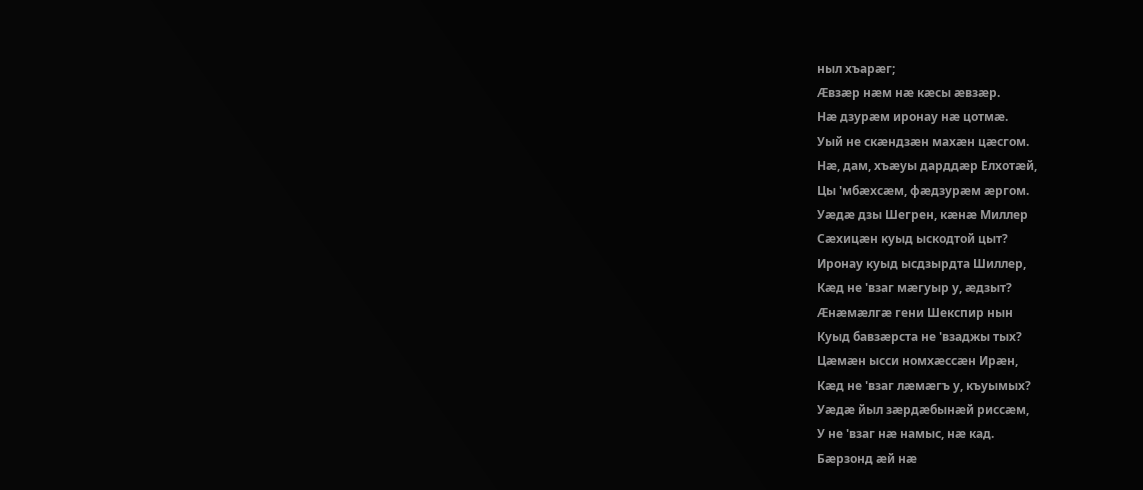ныл хъарæг;
Æвзæр нæм нæ кæсы æвзæр.
Нæ дзурæм иронау нæ цотмæ.
Уый не скæндзæн махæн цæсгом.
Нæ, дам, хъæуы дарддæр Елхотæй,
Цы 'мбæхсæм, фæдзурæм æргом.
Уæдæ дзы Шегрен, кæнæ Миллер
Сæхицæн куыд ыскодтой цыт?
Иронау куыд ысдзырдта Шиллер,
Кæд не 'взаг мæгуыр у, æдзыт?
Æнæмæлгæ гени Шекспир нын
Куыд бавзæрста не 'взаджы тых?
Цæмæн ысси номхæссæн Ирæн,
Кæд не 'взаг лæмæгъ у, къуымых?
Уæдæ йыл зæрдæбынæй риссæм,
У не 'взаг нæ намыс, нæ кад.
Бæрзонд æй нæ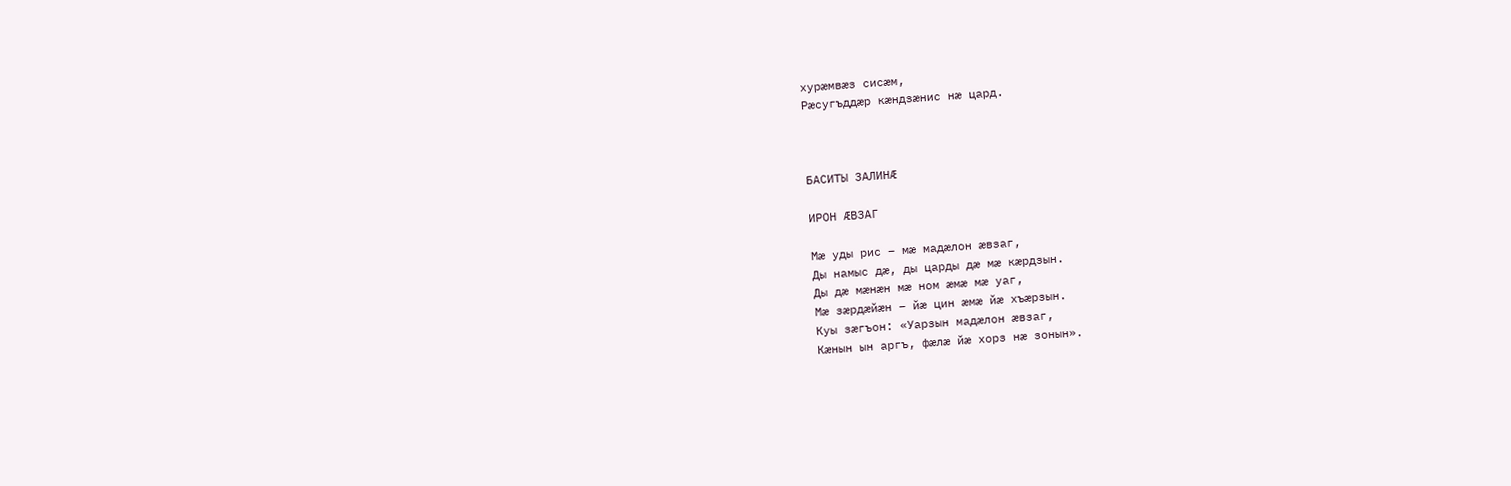хурæмвæз сисæм,
Рæсугъддæр кæндзæнис нæ цард.



БАСИТЫ ЗАЛИНӔ

ИРОН ӔВЗАГ

Мӕ уды рис – мӕ мадӕлон ӕвзаг,
Ды намыс дӕ, ды царды дӕ мӕ кӕрдзын.
Ды дӕ мӕнӕн мӕ ном ӕмӕ мӕ уаг,
Мӕ зӕрдӕйӕн – йӕ цин ӕмӕ йӕ хъӕрзын.
Куы зӕгъон: «Уарзын мадӕлон ӕвзаг,
Кӕнын ын аргъ, фӕлӕ йӕ хорз нӕ зонын».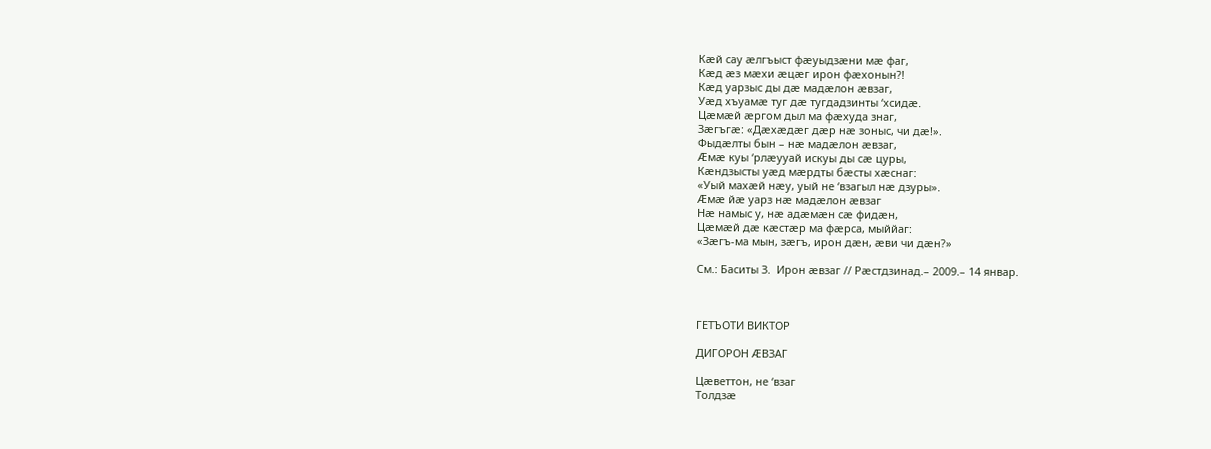Кӕй сау ӕлгъыст фӕуыдзӕни мӕ фаг,
Кӕд ӕз мӕхи ӕцӕг ирон фӕхонын?!
Кӕд уарзыс ды дӕ мадӕлон ӕвзаг,
Уӕд хъуамӕ туг дӕ тугдадзинты ‘хсидӕ.
Цӕмӕй ӕргом дыл ма фӕхуда знаг,
Зӕгъгӕ: «Дӕхӕдӕг дӕр нӕ зоныс, чи дӕ!».
Фыдӕлты бын – нӕ мадӕлон ӕвзаг,
Æмӕ куы ‘рлӕууай искуы ды сӕ цуры,
Кӕндзысты уӕд мӕрдты бӕсты хӕснаг:
«Уый махӕй нӕу, уый не ‘взагыл нӕ дзуры».
Æмӕ йӕ уарз нӕ мадӕлон ӕвзаг
Нӕ намыс у, нӕ адӕмӕн сӕ фидӕн,
Цӕмӕй дӕ кӕстӕр ма фӕрса, мыййаг:
«Зӕгъ-ма мын, зӕгъ, ирон дӕн, ӕви чи дӕн?»

См.: Баситы З.  Ирон ӕвзаг // Рӕстдзинад.– 2009.– 14 январ.



ГЕТЪОТИ ВИКТОР

ДИГОРОН ӔВЗАГ

Цӕветтон, не ‘взаг
Толдзӕ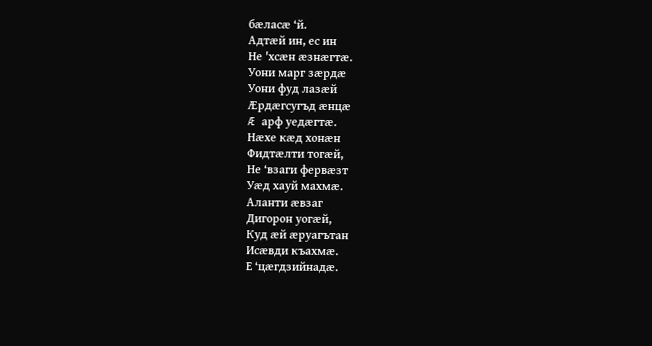бӕласӕ ‘й.
Адтӕй ин, ес ин
Не 'хсӕн ӕзнӕгтӕ.
Уони марг зӕрдӕ
Уони фуд лазӕй
Æрдӕгсугъд ӕнцӕ
Æ арф уедӕгтӕ.
Нӕхе кӕд хонӕн
Фидтӕлти тогӕй,
Не ‘взаги фервӕзт
Уӕд хауй махмӕ.
Аланти ӕвзаг
Дигорон уогӕй,
Куд ӕй ӕруагътан
Исӕвди къахмӕ.
Е ‘цӕгдзийнадӕ.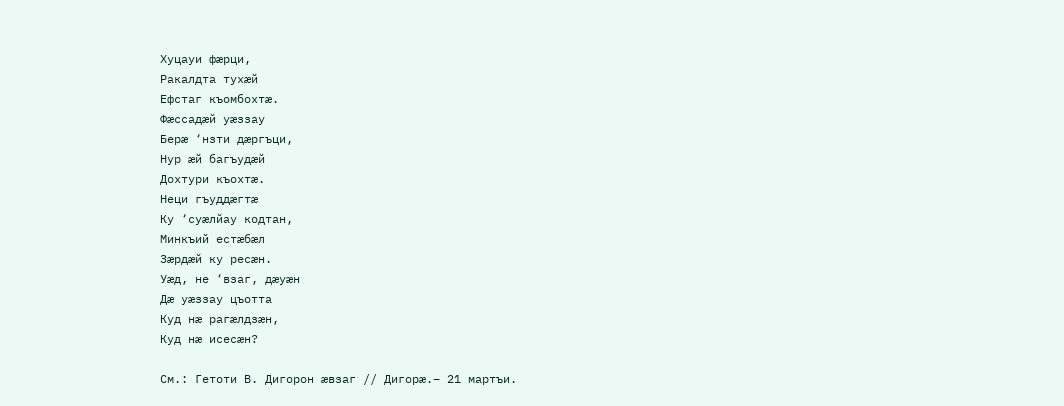Хуцауи фӕрци,
Ракалдта тухӕй
Ефстаг къомбохтӕ.
Фӕссадӕй уӕззау
Берӕ ‘нзти дӕргъци,
Нур ӕй багъудӕй
Дохтури къохтӕ.
Неци гъуддӕгтӕ
Ку ‘суӕлйау кодтан,
Минкъий естӕбӕл
Зӕрдӕй ку ресӕн.
Уӕд, не ‘взаг, дӕуӕн
Дӕ уӕззау цъотта
Куд нӕ рагӕлдзӕн,
Куд нӕ исесӕн?

См.: Гетоти В. Дигорон ӕвзаг // Дигорӕ.– 21 мартъи.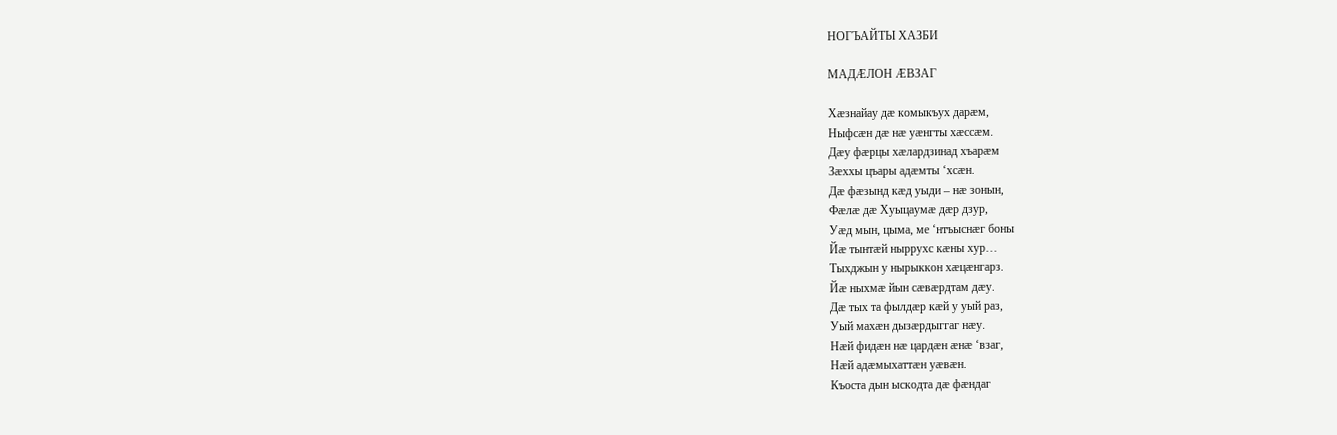НОГЪАЙТЫ ХАЗБИ

МАДӔЛОН ӔВЗАГ

Хӕзнайау дӕ комыкъух дарӕм,
Ныфсӕн дӕ нӕ уӕнгты хӕссӕм.
Дӕу фӕрцы хӕлардзинад хъарӕм
Зӕххы цъары адӕмты ‘хсӕн.
Дӕ фӕзынд кӕд уыди – нӕ зонын,
Фӕлӕ дӕ Хуыцаумӕ дӕр дзур,
Уӕд мын, цыма, ме ‘нтъыснӕг боны
Йӕ тынтӕй ныррухс кӕны хур…
Тыхджын у нырыккон хӕцӕнгарз.
Йӕ ныхмӕ йын сӕвӕрдтам дӕу.
Дӕ тых та фылдӕр кӕй у уый раз,
Уый махӕн дызӕрдыггаг нӕу.
Нӕй фидӕн нӕ цардӕн ӕнӕ ‘взаг,
Нӕй адӕмыхаттӕн уӕвӕн.
Къоста дын ыскодта дӕ фӕндаг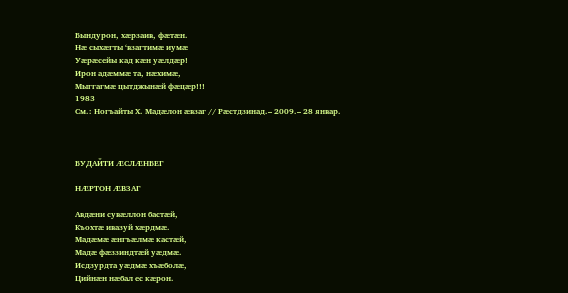Бындурон, хӕрзаив, фӕтӕн.
Нӕ сыхӕгты ‘взагтимӕ иумӕ
Уӕрӕсейы кад кӕн уӕлдӕр!
Ирон адӕммӕ та, нӕхимӕ,
Мыггагмӕ цытджынӕй фӕцӕр!!!
1983
См.: Ногъайты Х. Мадӕлон ӕвзаг // Рӕстдзинад.– 2009.– 28 январ.



БУДАЙТИ ÆСЛӔНБЕГ

НÆРТОН ÆВЗАГ

Авдӕни сувӕллон бастӕй,
Къохтӕ ивазуй хӕрдмӕ.
Мадӕмӕ ӕнгъӕлмӕ кастӕй,
Мадӕ фӕззиндтӕй уӕдмӕ.
Исдзурдта уӕдмӕ хъӕболӕ,
Цийнӕн нӕбал ес кӕрон.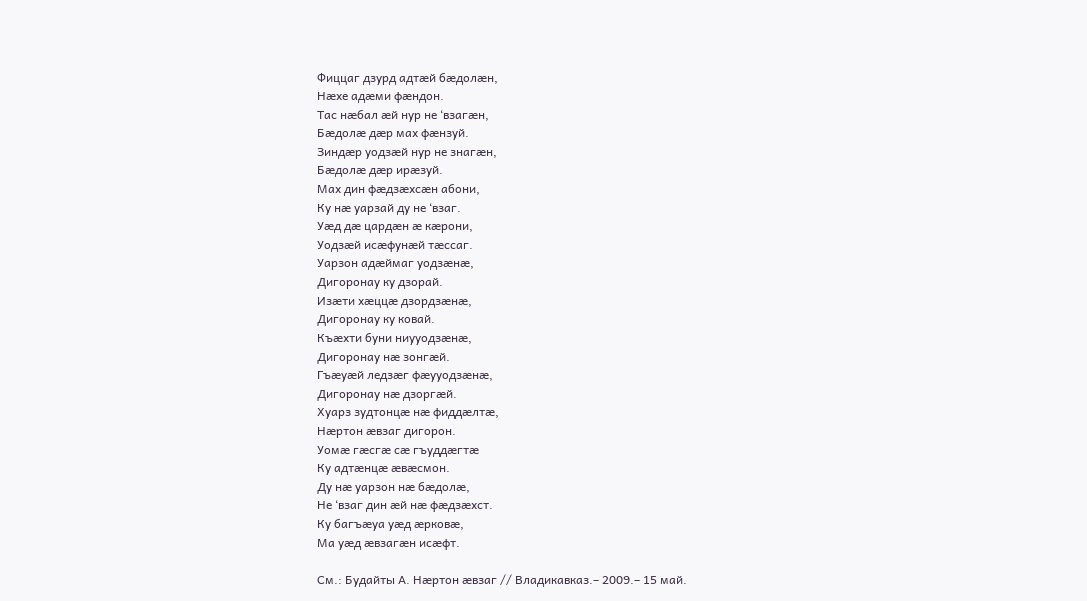Фиццаг дзурд адтӕй бӕдолӕн,
Нӕхе адӕми фӕндон.
Тас нӕбал ӕй нур не ‘взагӕн,
Бӕдолӕ дӕр мах фӕнзуй.
Зиндӕр уодзӕй нур не знагӕн,
Бӕдолӕ дӕр ирӕзуй.
Мах дин фӕдзӕхсӕн абони,
Ку нӕ уарзай ду не ‘взаг.
Уӕд дӕ цардӕн ӕ кӕрони,
Уодзӕй исӕфунӕй тӕccаг.
Уарзон адӕймаг уодзӕнӕ,
Дигоронау ку дзорай.
Изӕти хӕццӕ дзордзӕнӕ,
Дигоронау ку ковай.
Къӕхти буни ниууодзӕнӕ,
Дигоронау нӕ зонгӕй.
Гъӕуӕй ледзӕг фӕууодзӕнӕ,
Дигоронау нӕ дзоргӕй.
Хуарз зудтонцӕ нӕ фиддӕлтӕ,
Нӕртон ӕвзаг дигорон.
Уомӕ гӕсгӕ сӕ гъуддӕгтӕ
Ку адтӕнцӕ ӕвӕсмон.
Ду нӕ уарзон нӕ бӕдолӕ,
Не ‘взаг дин ӕй нӕ фӕдзӕхст.
Ку багъӕуа уӕд ӕрковӕ,
Ма уӕд ӕвзагӕн исӕфт.

См.: Будайты А. Нӕртон ӕвзаг // Владикавказ.– 2009.– 15 май.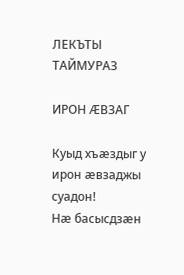ЛЕКЪТЫ ТАЙМУРАЗ

ИРОН ӔВЗАГ

Куыд хъӕздыг у ирон ӕвзаджы суадон!
Нӕ басысдзӕн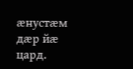ӕнустӕм дӕр йӕ цард.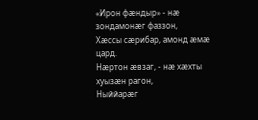«Ирон фӕндыр» - нӕ зондамонӕг фаззон,
Хӕссы сӕрибар, амонд ӕмӕ цард.
Нӕртон ӕвзаг, - нӕ хӕхты хуызӕн рагон,
Ныййарӕг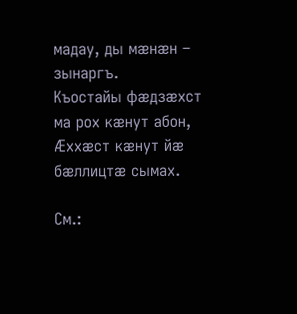мадау, ды мӕнӕн – зынаргъ.
Къостайы фӕдзӕхст ма рох кӕнут абон,
Æххӕст кӕнут йӕ бӕллицтӕ сымах.

См.: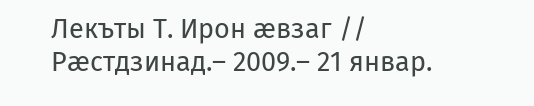Лекъты Т. Ирон ӕвзаг // Рӕстдзинад.– 2009.– 21 январ.